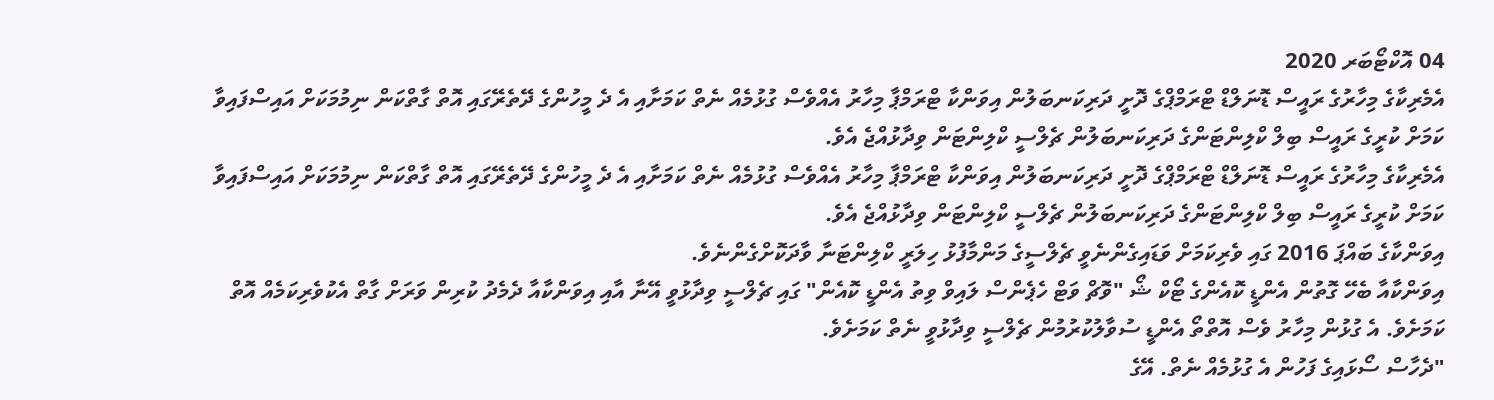04 އޮކްޓޯބަރ 2020
އެމެރިކާގެ މިހާރުގެ ރައީސް ޑޮނަލްޑް ޓްރަމްޕްގެ ދޮށީ ދަރިކަނބަލުން އިވަންކާ ޓްރަމްޕާ މިހާރު އެއްވެސް ގުޅުމެއް ނެތް ކަމަށާއި އެ ދެ މީހުންގެ ދޭތެރޭގައި އޮތް ގާތްކަން ނިމުމަކަށް އައިސްފައިވާ ކަމަށް ކުރީގެ ރައީސް ބިލް ކްލިންޓަންގެ ދަރިކަނބަލުން ޗެލްސީ ކްލިންޓަން ވިދާޅުއްޖެ އެވެ.
އެމެރިކާގެ މިހާރުގެ ރައީސް ޑޮނަލްޑް ޓްރަމްޕްގެ ދޮށީ ދަރިކަނބަލުން އިވަންކާ ޓްރަމްޕާ މިހާރު އެއްވެސް ގުޅުމެއް ނެތް ކަމަށާއި އެ ދެ މީހުންގެ ދޭތެރޭގައި އޮތް ގާތްކަން ނިމުމަކަށް އައިސްފައިވާ ކަމަށް ކުރީގެ ރައީސް ބިލް ކްލިންޓަންގެ ދަރިކަނބަލުން ޗެލްސީ ކްލިންޓަން ވިދާޅުއްޖެ އެވެ.
އިވަންކާގެ ބައްޕަ 2016 ގައި ވެރިކަމަށް ވަޑައިގެންނެވީ ޗެލްސީގެ މަންމާފުޅު ހިލަރީ ކްލިންޓަނާ ވާދަކޮށްގެންނެވެ.
އިވަންކާއާ ބެހޭ ގޮތުން އެންޑީ ކޮއެންގެ ޓޯކް ޝޯ "ވޮޗް ވަޓް ހެޕެންސް ލައިވް ވިތު އެންޑީ ކޮއެން" ގައި ޗެލްސީ ވިދާޅުވީ އޭނާ އާއި އިވަންކާއާ ދެމެދު ކުރިން ވަރަށް ގާތް އެކުވެރިކަމެއް އޮތް ކަމަށެވެ. އެ ގުޅުން މިހާރު ވެސް އޮތްތޯ އެންޑީ ސުވާލުކުރުމުން ޗެލްސީ ވިދާޅުވީ ނެތް ކަމަށެވެ.
"ދެހާސް ސޯޅައިގެ ފަހުން އެ ގުޅުމެއް ނެތް. އޭގެ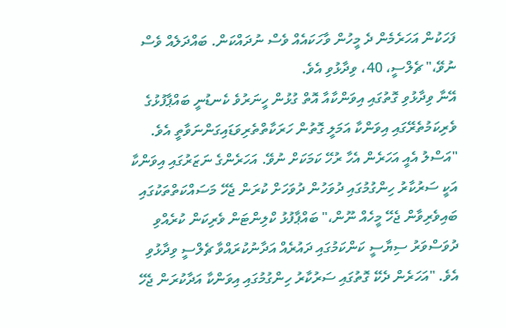ފަހަކުން އަހަރެމެން ދެ މީހުން ވާހަކައެއް ވެސް ނުދައްކަން. ބައްދަލެއް ވެސް ނުވޭ،" ޗެލްސީ، 40، ވިދާޅުވި އެވެ.
އޭނާ ވިދާޅުވި ގޮތުގައި އިވަންކާއާ އޮތް ގުޅުން ހީނަރުވެ ކެނޑުނީ ބައްޕާފުޅުގެ ވެރިކަމުތެރޭގައި އިވަންކާ އަމަލީ ގޮތުން ހަރަކާތްތެރިވަޑައިގަންނަވާތީ އެވެ.
"އަސްލު އެއީ އަހަރެން އެހާ ރުހޭ ކަމަކަށް ނުވޭ. އަހަރެންގެ ނަޒަރުގައި އިވަންކާ އަކީ ސަރުކާރު ހިންގުމުގައި ދުވަހުން ދުވަހަށް ކުރަން ޖެހޭ މަސައްކަތްތަކުގައި ބައިވެރިވާން ޖެހޭ މީހެއް ނޫން،" ބައްޕާފުޅު ކްލިންޓަން ވެރިކަން ކުރެއްވި ދުވަސްވަރު ސިޔާސީ ކަންކަމުގައި ދައުރެއް އަދާނުކުރައްވާ ޗެލްސީ ވިދާޅުވި އެވެ. "އަހަރެން ދެކޭ ގޮތުގައި ސަރުކާރު ހިންގުމުގައި އިވަންކާ އަދާކުރަން ޖެހޭ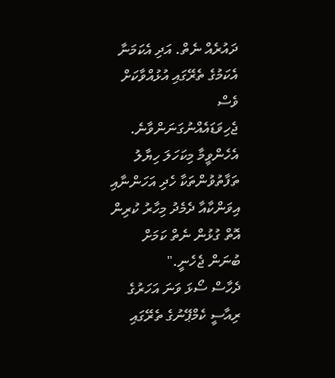ދައުރެއް ނެތް. އަދި އެކަމަނާ އެކަމުގެ ތެރޭގައި އުޅުއްވާކަށް ވެސް ޖެހިވަޑައެއްނުގަނަންވާނެ. އެހެންވީމާ މިކަހަލަ ހިޔާލު ތަފާތުވުންތަކާ ހެދި އަހަންނާއި އިވަންކާއާ ދެމެދު މިހާރު ކުރިން އޮތް ގުޅުން ނެތް ކަމަށް ބުނަން ޖެހެނީ."
ދެހާސް ސޯޅަ ވަނަ އަހަރުގެ ރިއާސީ ކެމްޕޭނުގެ ތެރޭގައި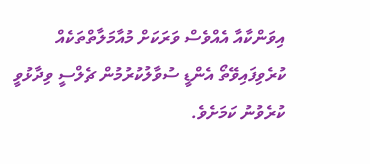އިވަންކާއާ އެއްވެސް ވަރަކަށް މުއާމަލާތްތަކެއް ކުރެވިފައިވޭތޯ އެންޑީ ސުވާލުކުރުމުން ޗެލްސީ ވިދާޅުވީ ކުރެވުނު ކަމަށެވެ.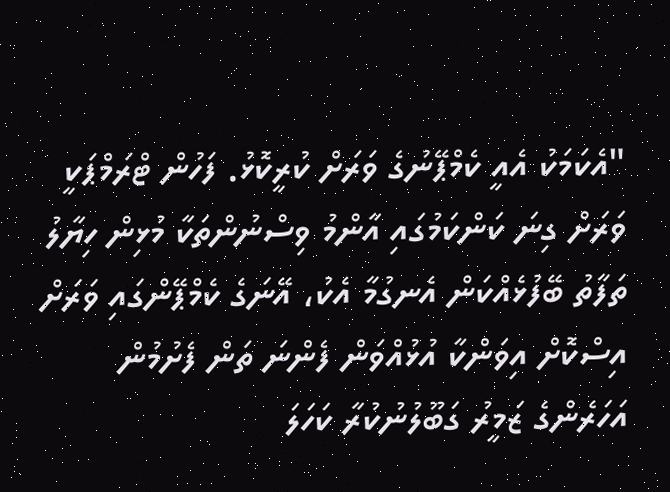"އެކަމަކު އެއީ ކެމްޕޭނުގެ ވަރަށް ކުރީކޮޅު. ފަހުން ޓްރަމްޕަކީ ވަރަށް ގިނަ ކަންކަމުގައި އާންމު ވިސްނުންތަކާ މުޅިން ހިޔާލު ތަފާތު ބޭފުޅެއްކަން އެނގުމާ އެކު، އޭނަގެ ކެމްޕޭންގައި ވަރަށް އިސްކޮށް އިވަންކާ އުޅުއްވަން ފެންނަ ތަން ފެށުމުން އަހަރެންގެ ޒަމީރު ގަބޫލުނުކުރާ ކަހަލަ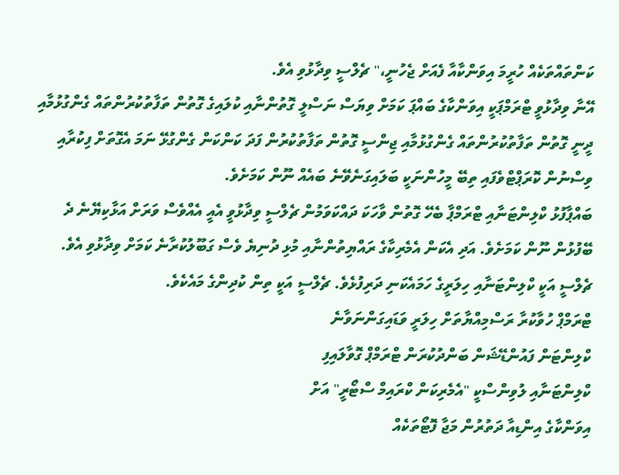ކަންތައްތަކެއް ހުރީމަ އިވަންކާއާ ފެއަށް ޖެހުނީ،" ޗެލްސީ ވިދާޅުވި އެވެ.
އޭނާ ވިދާޅުވީ ޓްރަމްޕަކީ އިވަންކާގެ ބައްޕަ ކަމަށް ވިޔަސް ނަސްލީ ގޮތުންނާއި ކުލައިގެ ގޮތުން ތަފާތުކުރުންތައް ގެންގުޅުމާއި ދީނީ ގޮތުން ތަފާތުކުރުންތައް ގެންގުޅުމާއި ޖިންސީ ގޮތުން ތަފާތުކުރުން ފަދަ ކަންކަން ގެންގުޅޭ ނަމަ އެގޮތަށް ފިކުރާއި ވިސްނުން ކޮރަޕްޓްވެފައި ތިބޭ މީހުންނަކީ ބަލައިގަނެވޭނެ ބައެއް ނޫން ކަމަށެވެ.
ބައްޕާފުޅު ކްލިންޓަނާއި ޓްރަމްޕާ ބެހޭ ގޮތުން ވާހަކަ ދައްކަވަމުން ޗެލްސީ ވިދާޅުވީ އެއީ އެއްވެސް ވަރަށް އަޅާކިޔޭނެ ދެ ބޭފުޅުން ނޫން ކަމަށެވެ. އަދި އެކަން އެމެރިކާގެ ރައްޔިތުންނާއި މުޅި ދުނިޔެ ވެސް ގަބޫލުކުރާނެ ކަމަށް ވިދާޅުވި އެވެ.
ޗެލްސީ އަކީ ކްލިންޓަނާއި ހިލަރީގެ ހަމައެކަނި ދަރިފުޅެވެ. ޗެލްސީ އަކީ ތިން ކުދިންގެ މައެކެވެ.
ޓްރަމްޕް ހުވާކުރާ ރަސްމިއްޔާތަށް ހިލަރީ ވަޑައިގަންނަވާނެ
ކްލިންޓަން ފައުންޑޭޝަން ބަންދުކުރަން ޓްރަމްޕް ގޮވާލައިފި
ކްލިންޓަނާއި ލުވިންސްކީ "އެމެރިކަން ކްރައިމް ސްޓޯރީ" އަށް
އިވަންކާގެ އިންޑިއާ ދަތުރުން މަޖާ ފޮޓޯތަކެއް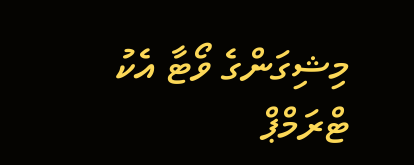މިޝިގަންގެ ވޯޓާ އެކު ޓްރަމްޕް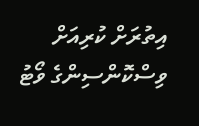އިތުރަށް ކުރިއަށް
ވިސްކޮންސިންގެ ވޯޓު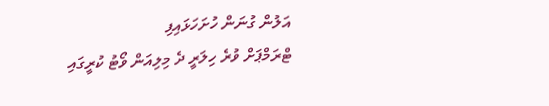އަލުން ގުނަން ހުށަހަޅައިފި
ޓްރަމްޕަށް ވުރެ ހިލަރީ ދެ މިލިއަން ވޯޓު ކުރީގައި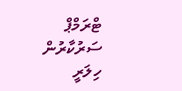ޓްރަމްޕް ސަރުކާރުން ހިލަރީ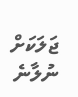ޖަލަކަށް ނުލާނެ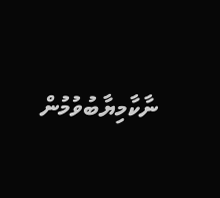ނާކާމިޔާބުވުމުން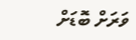ވަރަށް ބޮޑަށް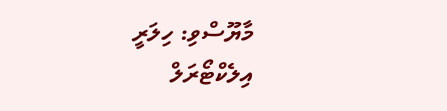މާޔޫސްވި: ހިލަރީ
އިލެކްޓޯރަލް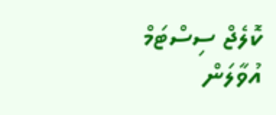ކޮލެޖް ސިސްޓަމް އުވާލަން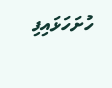ހުށަހަޅައިފި